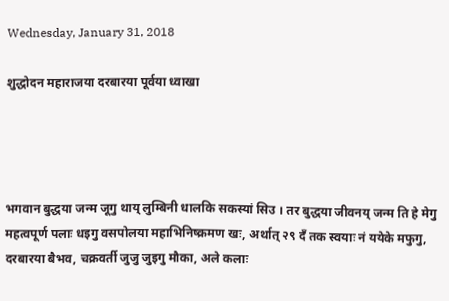Wednesday, January 31, 2018

शुद्धोदन महाराजया दरबारया पूर्वया ध्वाखा




भगवान बुद्धया जन्म जूगु थाय् लुम्बिनी धालकि सकस्यां सिउ । तर बुद्धया जीवनय् जन्म ति हे मेगु महत्वपूर्ण पलाः धइगु वसपोलया महाभिनिष्क्रमण खः, अर्थात् २९ दँ तक स्वयाः नं ययेके मफुगु, दरबारया बैभव, चक्रवर्ती जुजु जुइगु मौका, अले कलाः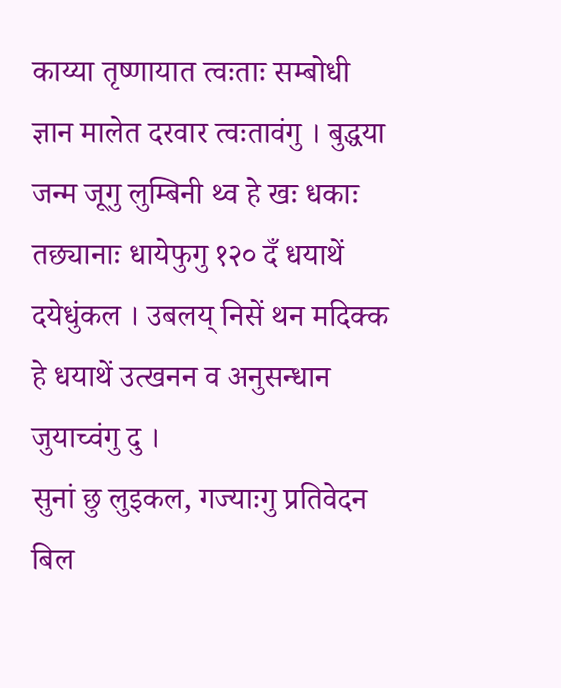काय्या तृष्णायात त्वःताः सम्बोधी ज्ञान मालेत दरवार त्वःतावंगु । बुद्धया जन्म जूगु लुम्बिनी थ्व हे खः धकाः तछ्यानाः धायेफुगु १२० दँ धयाथें दयेधुंकल । उबलय् निसें थन मदिक्क हे धयाथें उत्खनन व अनुसन्धान जुयाच्वंगु दु ।
सुनां छु लुइकल, गज्याःगु प्रतिवेदन बिल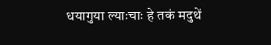धयागुया ल्याःचाः हे तकं मदुथें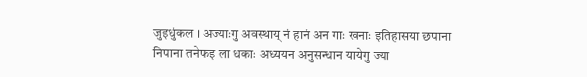जुइधुंकल । अज्याःगु अवस्थाय् नं हानं अन गाः खनाः इतिहासया छपाना निपाना तनेफइ ला धकाः अध्ययन अनुसन्धान यायेगु ज्या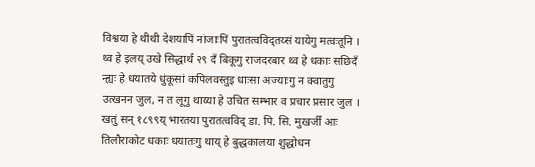विश्वया हे थीथी देशयापिं नांजाःपिं पुरातत्वविद्तय्सं यायेगु मत्वःतूनि । थ्व हे इलय् उखे सिद्धार्थं २९ दँ बिकूगु राजदरबार थ्व हे धकाः सछिदँ न्ह्यः हे धयातये धुंकूसां कपिलवस्तुइ धाःसा अज्याःगु न क्वातुगु उत्खनन जुल, न त लूगु थाय्या हे उचित सम्भार व प्रचार प्रसार जुल । खतुं सन् १८९९य् भारतया पुरातत्वविद् डा. पि. सि. मुखर्जीं आः तिलौराकोट धकाः धयातःगु थाय् हे बुद्धकालया शुद्धोधन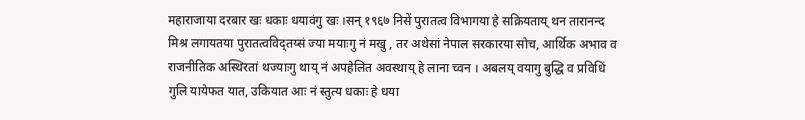महाराजाया दरबार खः धकाः धयावंगु खः ।सन् १९६७ निसें पुरातत्व विभागया हे सक्रियताय् थन तारानन्द मिश्र लगायतया पुरातत्वविद्तय्सं ज्या मयाःगु नं मखु , तर अथेसां नेपाल सरकारया सोच, आर्थिक अभाव व राजनीतिक अस्थिरतां थज्याःगु थाय् नं अपहेलित अवस्थाय् हे लाना च्वन । अबलय् वयागु बुद्धि व प्रविधिं गुलि यायेफत यात, उकियात आः नं स्तुत्य धकाः हे धया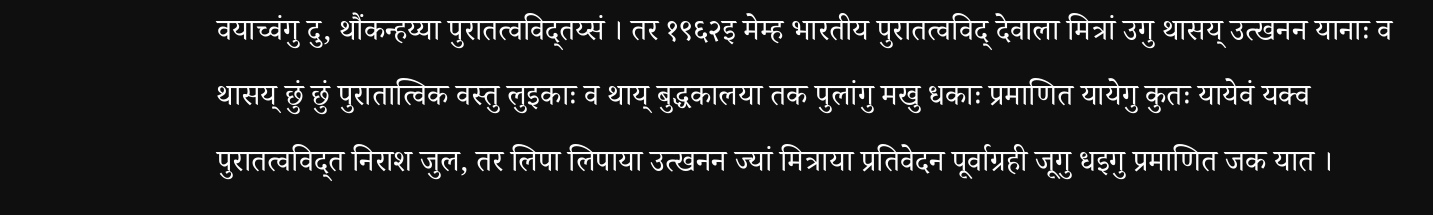वयाच्वंगु दु, थौंकन्हय्या पुरातत्वविद्तय्सं । तर १९६२इ मेम्ह भारतीय पुरातत्वविद् देवाला मित्रां उगु थासय् उत्खनन यानाः व थासय् छुं छुं पुरातात्विक वस्तु लुइकाः व थाय् बुद्धकालया तक पुलांगु मखु धकाः प्रमाणित यायेगु कुतः यायेवं यक्व पुरातत्वविद्त निराश जुल, तर लिपा लिपाया उत्खनन ज्यां मित्राया प्रतिवेदन पूर्वाग्रही जूगु धइगु प्रमाणित जक यात ।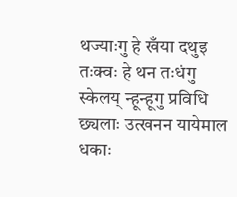थज्याःगु हे खँया दथुइ तःक्वः हे थन तःधंगु स्केलय् न्हून्हूगु प्रविधि छ्यलाः उत्खनन यायेमाल धकाः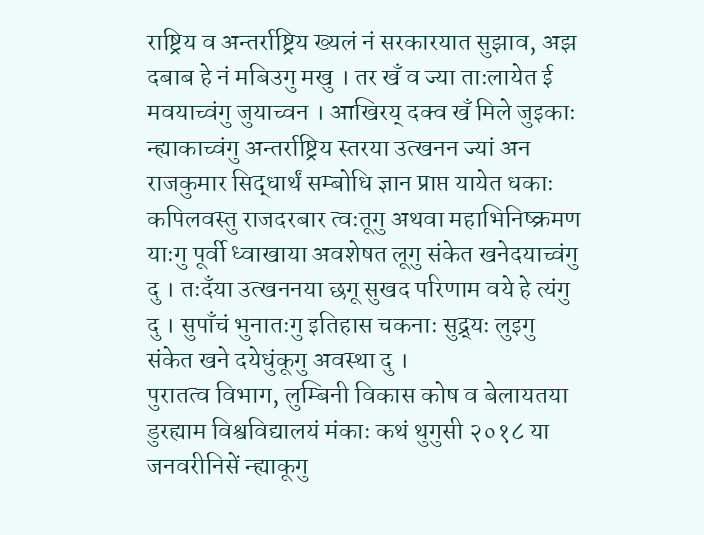राष्ट्रिय व अन्तर्राष्ट्रिय ख्यलं नं सरकारयात सुझाव, अझ दबाब हे नं मबिउगु मखु । तर खँ व ज्या ताःलायेत ई मवयाच्वंगु जुयाच्वन । आखिरय् दक्व खँ मिले जुइकाः न्ह्याकाच्वंगु अन्तर्राष्ट्रिय स्तरया उत्खनन ज्यां अन राजकुमार सिद्धार्थं सम्बोधि ज्ञान प्राप्त यायेत धकाः कपिलवस्तु राजदरबार त्वःतूगु अथवा महाभिनिष्क्रमण याःगु पूर्वी ध्वाखाया अवशेषत लूगु संकेत खनेदयाच्वंगु दु । तःदँया उत्खननया छगू सुखद परिणाम वये हे त्यंगु दु । सुपाँचं भुनातःगु इतिहास चकनाः सुद्र्यः लुइगु संकेत खने दयेधुंकूगु अवस्था दु ।
पुरातत्व विभाग, लुम्बिनी विकास कोष व बेलायतया डुरह्याम विश्वविद्यालयं मंकाः कथं थुगुसी २०१८ या जनवरीनिसें न्ह्याकूगु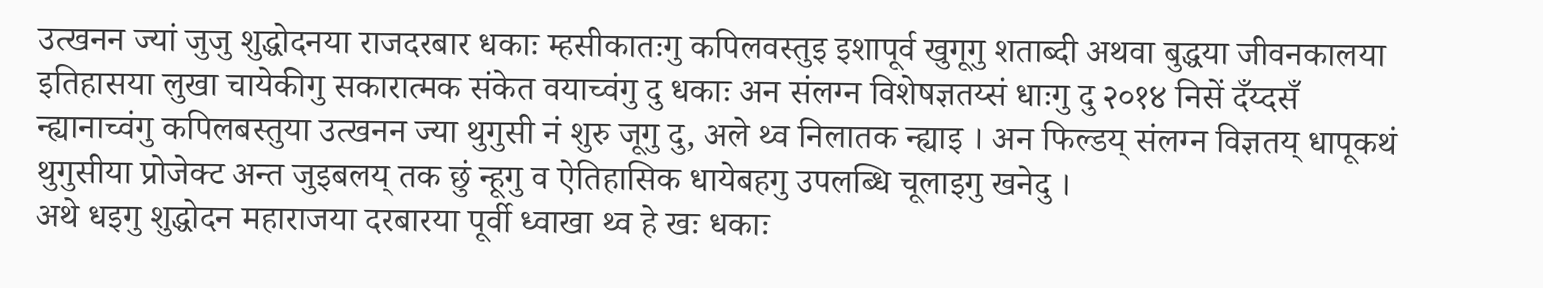उत्खनन ज्यां जुजु शुद्धोदनया राजदरबार धकाः म्हसीकातःगु कपिलवस्तुइ इशापूर्व खुगूगु शताब्दी अथवा बुद्धया जीवनकालया इतिहासया लुखा चायेकीगु सकारात्मक संकेत वयाच्वंगु दु धकाः अन संलग्न विशेषज्ञतय्सं धाःगु दु २०१४ निसें दँय्दसँ न्ह्यानाच्वंगु कपिलबस्तुया उत्खनन ज्या थुगुसी नं शुरु जूगु दु, अले थ्व निलातक न्ह्याइ । अन फिल्डय् संलग्न विज्ञतय् धापूकथं थुगुसीया प्रोजेक्ट अन्त जुइबलय् तक छुं न्हूगु व ऐतिहासिक धायेबहगु उपलब्धि चूलाइगु खनेदु ।
अथे धइगु शुद्धोदन महाराजया दरबारया पूर्वी ध्वाखा थ्व हे खः धकाः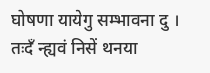घोषणा यायेगु सम्भावना दु । तःदँ न्ह्यवं निसें थनया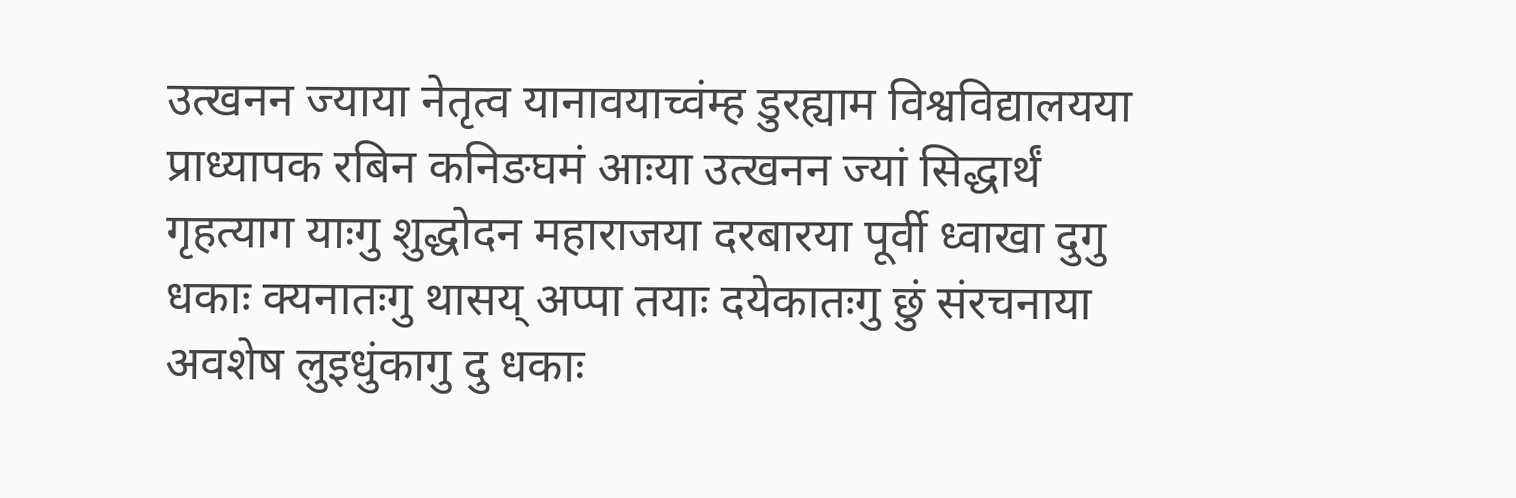उत्खनन ज्याया नेतृत्व यानावयाच्वंम्ह डुरह्याम विश्वविद्यालयया प्राध्यापक रबिन कनिङघमं आःया उत्खनन ज्यां सिद्धार्थं गृहत्याग याःगु शुद्धोदन महाराजया दरबारया पूर्वी ध्वाखा दुगु धकाः क्यनातःगु थासय् अप्पा तयाः दयेकातःगु छुं संरचनाया अवशेष लुइधुंकागु दु धकाः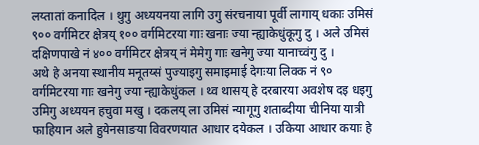लय्तातां कनादिल । थुगु अध्ययनया लागि उगु संरचनाया पूर्वी लागाय् धकाः उमिसं ९०० वर्गमिटर क्षेत्रय् १०० वर्गमिटरया गाः खनाः ज्या न्ह्याकेधुंकूगु दु । अले उमिसं दक्षिणपाखे नं ४०० वर्गमिटर क्षेत्रय् नं मेमेगु गाः खनेगु ज्या यानाच्वंगु दु ।
अथे हे अनया स्थानीय मनूतय्सं पुज्याइगु समाइमाई देगःया लिक्क नं ९० वर्गमिटरया गाः खनेगु ज्या न्ह्याकेधुंकल । थ्व थासय् हे दरबारया अवशेष दइ धइगु उमिगु अध्ययन हचुवा मखु । दकलय् ला उमिसं न्यागूगु शताब्दीया चीनिया यात्री फाहियान अले हुयेनसाङया विवरणयात आधार दयेकल । उकिया आधार कयाः हे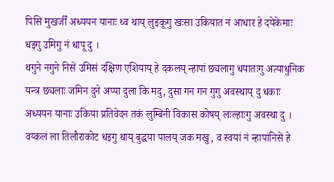पिसि मुखर्जीं अध्ययन यानाः थ्व थाय् लुइकूगु खःसा उकियात नं आधार हे दयेकेमाः धइगु उमिगु नं धापू दु ।
थगुने नगुने निसें उमिसं दक्षिण एशियाय् हे दकलय् न्हापां छ्यलागु धयातःगु अत्याधुनिक यन्त्र छ्यलाः जमिन दुने अप्पा दुला कि मदु, दुसा गन गन गुगु अवस्थाय् दु धकाः अध्ययन यानाः उकिया प्रतिवेदन तकं लुम्बिनी विकास कोषय् लःल्हाःगु अवस्था दु ।
वय्कलं ला तिलौराकोट धइगु थाय् बुद्धया पालय् जक मखु, व स्वयां नं न्हापांनिसें हे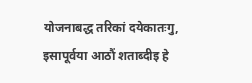योजनाबद्ध तरिकां दयेकातःगु, इसापूर्वया आठौं शताब्दीइ हे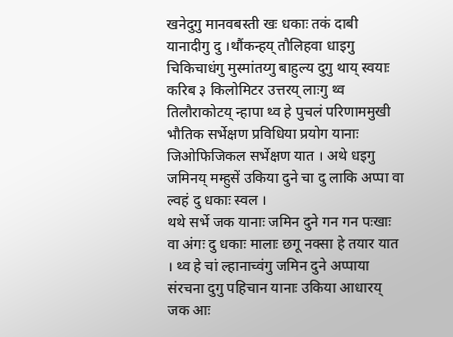खनेदुगु मानवबस्ती खः धकाः तकं दाबी यानादीगु दु ।थौंकन्हय् तौलिहवा धाइगु चिकिचाधंगु मुस्मांतय्गु बाहुल्य दुगु थाय् स्वयाः करिब ३ किलोमिटर उत्तरय् लाःगु थ्व तिलौराकोटय् न्हापा थ्व हे पुचलं परिणाममुखी भौतिक सर्भेक्षण प्रविधिया प्रयोग यानाः जिओफिजिकल सर्भेक्षण यात । अथे धइगु जमिनय् मम्हुसें उकिया दुने चा दु लाकि अप्पा वा ल्वहं दु धकाः स्वल ।
थथे सर्भे जक यानाः जमिन दुने गन गन पःखाः वा अंगः दु धकाः मालाः छगू नक्सा हे तयार यात । थ्व हे चां ल्हानाच्वंगु जमिन दुने अप्पाया संरचना दुगु पहिचान यानाः उकिया आधारय् जक आः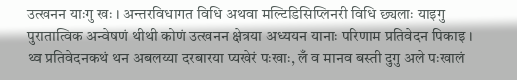उत्खनन याःगु खः । अन्तरविधागत विधि अथवा मल्टिडिसिप्लिनरी विधि छ्यलाः याइगु पुरातात्विक अन्वेषणं थीथी कोणं उत्खनन क्षेत्रया अध्ययन यानाः परिणाम प्रतिवेदन पिकाइ । थ्व प्रतिवेदनकथं थन अबलय्या दरबारया प्यखेरं पःखाः, लँ व मानव बस्ती दुगु अले पःखालं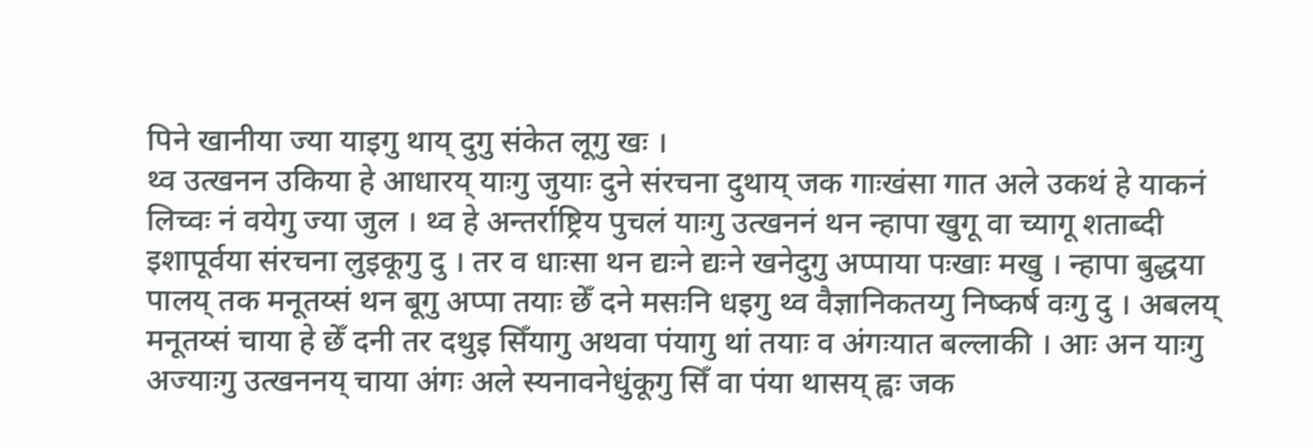पिने खानीया ज्या याइगु थाय् दुगु संकेत लूगु खः ।
थ्व उत्खनन उकिया हे आधारय् याःगु जुयाः दुने संरचना दुथाय् जक गाःखंसा गात अले उकथं हे याकनं लिच्वः नं वयेगु ज्या जुल । थ्व हे अन्तर्राष्ट्रिय पुचलं याःगु उत्खननं थन न्हापा खुगू वा च्यागू शताब्दी इशापूर्वया संरचना लुइकूगु दु । तर व धाःसा थन द्यःने द्यःने खनेदुगु अप्पाया पःखाः मखु । न्हापा बुद्धया पालय् तक मनूतय्सं थन बूगु अप्पा तयाः छेँ दने मसःनि धइगु थ्व वैज्ञानिकतय्गु निष्कर्ष वःगु दु । अबलय् मनूतय्सं चाया हे छेँ दनी तर दथुइ सिँयागु अथवा पंयागु थां तयाः व अंगःयात बल्लाकी । आः अन याःगु अज्याःगु उत्खननय् चाया अंगः अले स्यनावनेधुंकूगु सिँ वा पंया थासय् ह्वः जक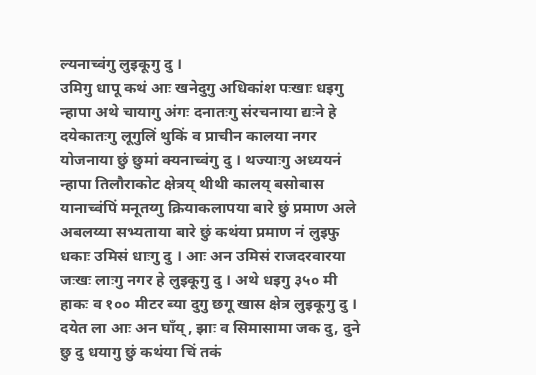ल्यनाच्वंगु लुइकूगु दु ।
उमिगु धापू कथं आः खनेदुगु अधिकांश पःखाः धइगु न्हापा अथे चायागु अंगः दनातःगु संरचनाया द्यःने हे दयेकातःगु लूगुलिं थुकिं व प्राचीन कालया नगर योजनाया छुं छुमां क्यनाच्वंगु दु । थज्याःगु अध्ययनं न्हापा तिलौराकोट क्षेत्रय् थीथी कालय् बसोबास यानाच्वंपिं मनूतय्गु क्रियाकलापया बारे छुं प्रमाण अले अबलय्या सभ्यताया बारे छुं कथंया प्रमाण नं लुइफु धकाः उमिसं धाःगु दु । आः अन उमिसं राजदरवारया जःखः लाःगु नगर हे लुइकूगु दु । अथे धइगु ३५० मी हाकः व १०० मीटर ब्या दुगु छगू खास क्षेत्र लुइकूगु दु । दयेत ला आः अन घाँय्, झाः व सिमासामा जक दु, दुने छु दु धयागु छुं कथंया चिं तकं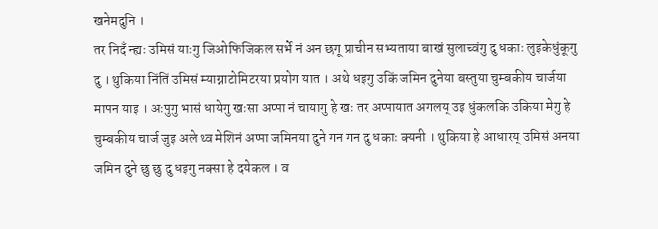खनेमदुनि ।
तर निदँ न्ह्यः उमिसं याःगु जिओफिजिकल सर्भे नं अन छगू प्राचीन सभ्यताया बाखं सुलाच्वंगु दु धकाः लुइकेधुंकूगु दु । थुकिया निंतिं उमिसं म्याग्नाटोमिटरया प्रयोग यात । अथे धइगु उकिं जमिन दुनेया बस्तुया चुम्बकीय चार्जया मापन याइ । अःपुगु भासं धायेगु खःसा अप्पा नं चायागु हे खः तर अप्पायात अगलय् उइ धुंकलकि उकिया मेगु हे चुम्बकीय चार्ज जुइ अले थ्व मेशिनं अप्पा जमिनया दुने गन गन दु धकाः क्यनी । थुकिया हे आधारय् उमिसं अनया जमिन दुने छु छु दु धइगु नक्सा हे दयेकल । व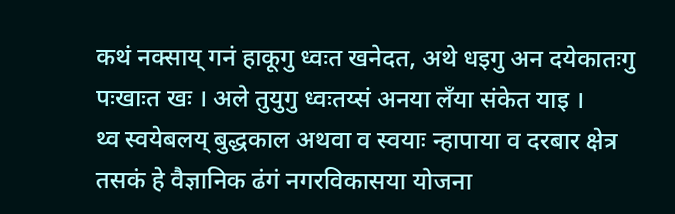कथं नक्साय् गनं हाकूगु ध्वःत खनेदत, अथे धइगु अन दयेकातःगु पःखाःत खः । अले तुयुगु ध्वःतय्सं अनया लँया संकेत याइ ।
थ्व स्वयेबलय् बुद्धकाल अथवा व स्वयाः न्हापाया व दरबार क्षेत्र तसकं हे वैज्ञानिक ढंगं नगरविकासया योजना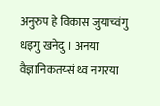अनुरुप हे विकास जुयाच्वंगु धइगु खनेदु । अनया वैज्ञानिकतय्सं थ्व नगरया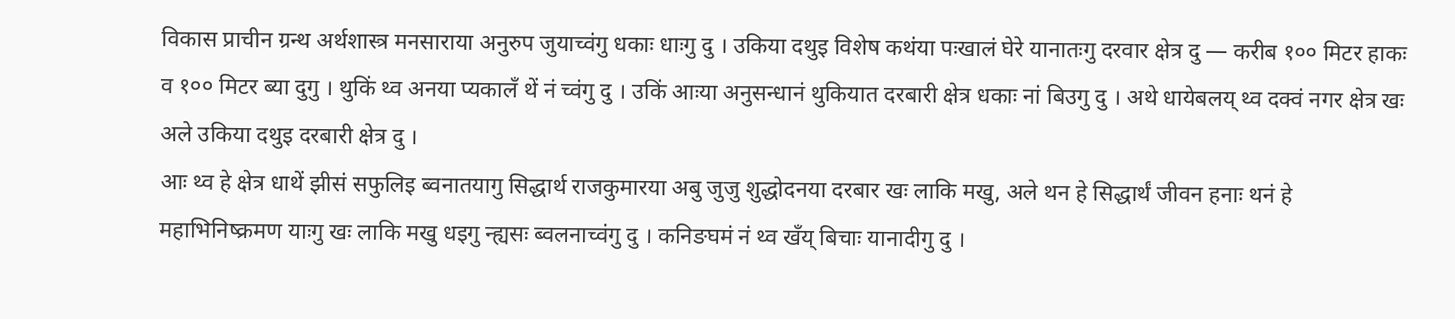विकास प्राचीन ग्रन्थ अर्थशास्त्र मनसाराया अनुरुप जुयाच्वंगु धकाः धाःगु दु । उकिया दथुइ विशेष कथंया पःखालं घेरे यानातःगु दरवार क्षेत्र दु — करीब १०० मिटर हाकः व १०० मिटर ब्या दुगु । थुकिं थ्व अनया प्यकालँ थें नं च्वंगु दु । उकिं आःया अनुसन्धानं थुकियात दरबारी क्षेत्र धकाः नां बिउगु दु । अथे धायेबलय् थ्व दक्वं नगर क्षेत्र खः अले उकिया दथुइ दरबारी क्षेत्र दु ।
आः थ्व हे क्षेत्र धाथें झीसं सफुलिइ ब्वनातयागु सिद्धार्थ राजकुमारया अबु जुजु शुद्धोदनया दरबार खः लाकि मखु, अले थन हे सिद्धार्थं जीवन हनाः थनं हे महाभिनिष्क्रमण याःगु खः लाकि मखु धइगु न्ह्यसः ब्वलनाच्वंगु दु । कनिङघमं नं थ्व खँय् बिचाः यानादीगु दु ।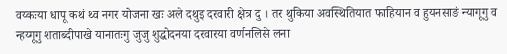वय्कःया धापू कथं थ्व नगर योजना खः अले दथुइ दरवारी क्षेत्र दु । तर थुकिया अवस्थितियात फाहियान व हुयनसाङं न्यागूगु व न्हय्गूगु शताब्दीपाखे यानातःगु जुजु शुद्धोदनया दरवारया वर्णनलिसे लना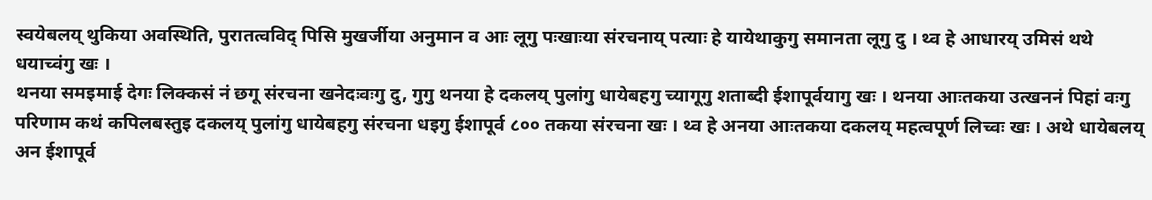स्वयेबलय् थुकिया अवस्थिति, पुरातत्वविद् पिसि मुखर्जीया अनुमान व आः लूगु पःखाःया संरचनाय् पत्याः हे यायेथाकुगु समानता लूगु दु । थ्व हे आधारय् उमिसं थथे धयाच्वंगु खः ।
थनया समइमाई देगः लिक्कसं नं छगू संरचना खनेदःवःगु दु, गुगु थनया हे दकलय् पुलांगु धायेबहगु च्यागूगु शताब्दी ईशापूर्वयागु खः । थनया आःतकया उत्खननं पिहां वःगु परिणाम कथं कपिलबस्तुइ दकलय् पुलांगु धायेबहगु संरचना धइगु ईशापूर्व ८०० तकया संरचना खः । थ्व हे अनया आःतकया दकलय् महत्वपूर्ण लिच्वः खः । अथे धायेबलय् अन ईशापूर्व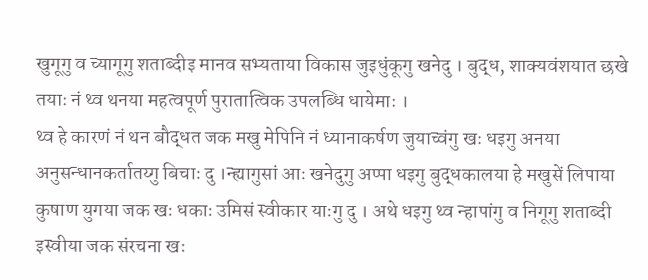खुगूगु व च्यागूगु शताब्दीइ मानव सभ्यताया विकास जुइधुंकूगु खनेदु । बुद्ध, शाक्यवंशयात छखे तयाः नं थ्व थनया महत्वपूर्ण पुरातात्विक उपलब्धि धायेमाः ।
थ्व हे कारणं नं थन बौद्धत जक मखु मेपिनि नं ध्यानाकर्षण जुयाच्वंगु खः धइगु अनया अनुसन्धानकर्तातय्गु बिचाः दु ।न्ह्यागुसां आः खनेदुगु अप्पा धइगु बुद्धकालया हे मखुसें लिपाया कुषाण युगया जक खः धकाः उमिसं स्वीकार याःगु दु । अथे धइगु थ्व न्हापांगु व निगूगु शताब्दी इस्वीया जक संरचना खः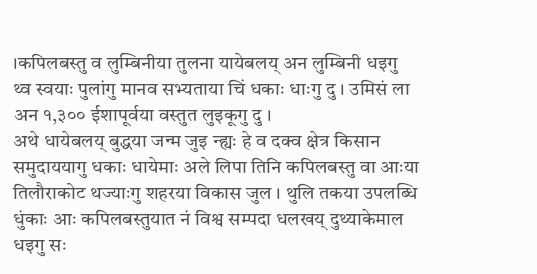।कपिलबस्तु व लुम्बिनीया तुलना यायेबलय् अन लुम्बिनी धइगु थ्व स्वयाः पुलांगु मानव सभ्यताया चिं धकाः धाःगु दु । उमिसं ला अन १,३०० ईशापूर्वया वस्तुत लुइकूगु दु ।
अथे धायेबलय् बुद्धया जन्म जुइ न्ह्यः हे व दक्व क्षेत्र किसान समुदाययागु धकाः धायेमाः अले लिपा तिनि कपिलबस्तु वा आःया तिलौराकोट थज्याःगु शहरया विकास जुल । थुलि तकया उपलब्धि धुंकाः आः कपिलबस्तुयात नं विश्व सम्पदा धलखय् दुथ्याकेमाल धइगु सः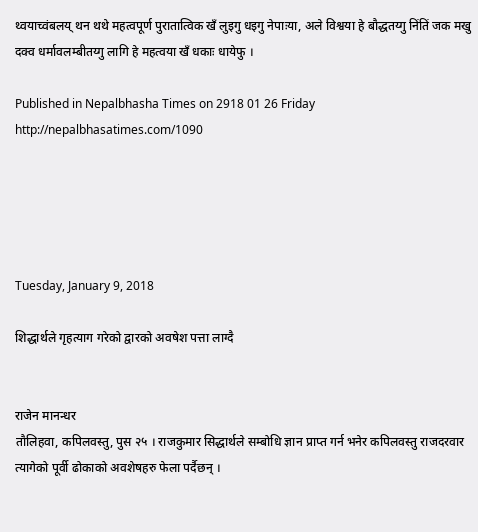थ्वयाच्वंबलय् थन थथे महत्वपूर्ण पुरातात्विक खँ लुइगु धइगु नेपाःया, अले विश्वया हे बौद्धतय्गु निंतिं जक मखु दक्व धर्मावलम्बीतय्गु लागि हे महत्वया खँ धकाः धायेफु ।

Published in Nepalbhasha Times on 2918 01 26 Friday
http://nepalbhasatimes.com/1090





Tuesday, January 9, 2018

शिद्धार्थले गृहत्याग गरेको द्वारको अवषेश पत्ता लाग्दै


राजेन मानन्धर
तौलिहवा, कपिलवस्तु, पुस २५ । राजकुमार सिद्धार्थले सम्बोधि ज्ञान प्राप्त गर्न भनेर कपिलवस्तु राजदरवार त्यागेको पूर्वी ढोकाको अवशेषहरु फेला पर्दैछन् ।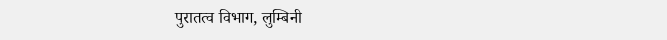पुरातत्व विभाग, लुम्बिनी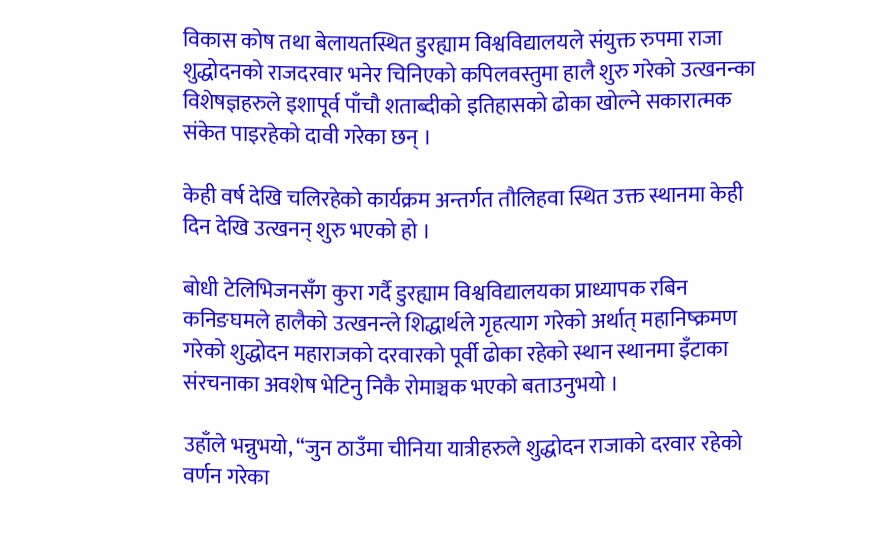विकास कोष तथा बेलायतस्थित डुरह्याम विश्वविद्यालयले संयुक्त रुपमा राजा शुद्धोदनको राजदरवार भनेर चिनिएको कपिलवस्तुमा हालै शुरु गरेको उत्खनन्का विशेषज्ञहरुले इशापूर्व पाँचौ शताब्दीको इतिहासको ढोका खोल्ने सकारात्मक संकेत पाइरहेको दावी गरेका छन् ।

केही वर्ष देखि चलिरहेको कार्यक्रम अन्तर्गत तौलिहवा स्थित उक्त स्थानमा केही दिन देखि उत्खनन् शुरु भएको हो ।

बोधी टेलिभिजनसँग कुरा गर्दै डुरह्याम विश्वविद्यालयका प्राध्यापक रबिन कनिङघमले हालैको उत्खनन्ले शिद्धार्थले गृहत्याग गरेको अर्थात् महानिष्क्रमण गरेको शुद्धोदन महाराजको दरवारको पूर्वी ढोका रहेको स्थान स्थानमा इँटाका संरचनाका अवशेष भेटिनु निकै रोमाञ्चक भएको बताउनुभयो ।

उहाँले भन्नुभयो, “जुन ठाउँमा चीनिया यात्रीहरुले शुद्धोदन राजाको दरवार रहेको वर्णन गरेका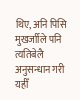थिए, अनि पिसि मुखर्जाीले पनि त्यतिबेलै अनुसन्धान गरी यहीँ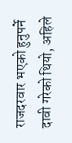राजदरवार भएको हुनुपर्ने दावी गरेको थियो, अहिले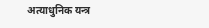अत्याधुनिक यन्त्र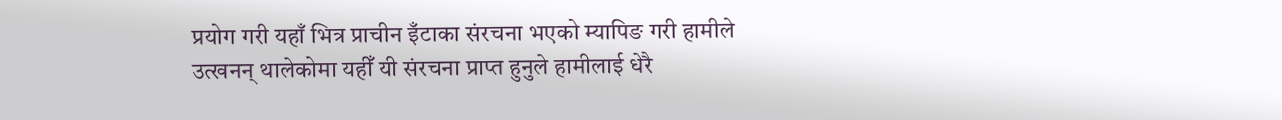प्रयोग गरी यहाँ भित्र प्राचीन इँटाका संरचना भएको म्यापिङ गरी हामीले उत्खनन् थालेकोमा यहीँ यी संरचना प्राप्त हुनुले हामीलाई धेरै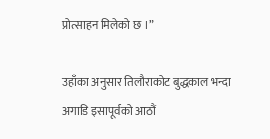प्रोत्साहन मिलेको छ ।”

उहाँका अनुसार तिलौराकोट बुद्धकाल भन्दा अगाडि इसापूर्वको आठौं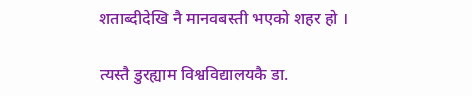शताब्दीदेखि नै मानवबस्ती भएको शहर हो ।

त्यस्तै डुरह्याम विश्वविद्यालयकै डा.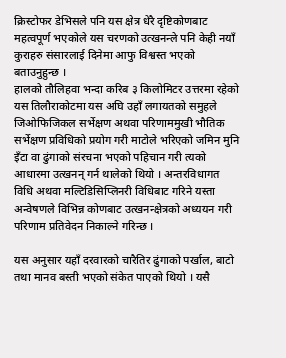क्रिस्टोफर डेभिसले पनि यस क्षेत्र धेरै दृष्टिकोणबाट महत्वपूर्ण भएकोले यस चरणको उत्खनन्ले पनि केही नयाँ कुराहरु संसारलाई दिनेमा आफु विश्वस्त भएको बताउनुहुन्छ ।
हालको तौलिहवा भन्दा करिब ३ किलोमिटर उत्तरमा रहेको यस तिलौराकोटमा यस अघि उहाँ लगायतको समुहले जिओफिजिकल सर्भेक्षण अथवा परिणाममुखी भौतिक सर्भेक्षण प्रविधिको प्रयोग गरी माटोले भरिएको जमिन मुनि इँटा वा ढुंगाको संरचना भएको पहिचान गरी त्यको आधारमा उत्खनन् गर्न थालेको थियो । अन्तरविधागत विधि अथवा मल्टिडिसिप्लिनरी विधिबाट गरिने यस्ता अन्वेषणले विभिन्न कोणबाट उत्खनन्क्षेत्रको अध्ययन गरी परिणाम प्रतिवेदन निकाल्ने गरिन्छ ।

यस अनुसार यहाँ दरवारको चारैतिर ढुंगाको पर्खाल, बाटो तथा मानव बस्ती भएको संकेत पाएको थियो । यसै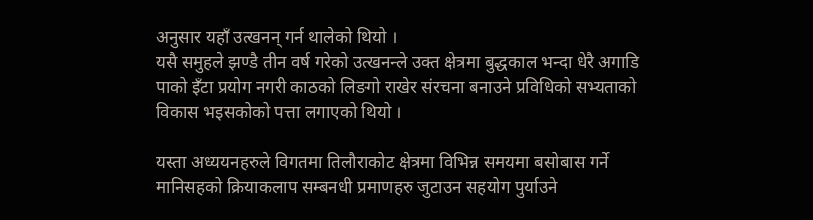अनुसार यहाँ उत्खनन् गर्न थालेको थियो ।
यसै समुहले झण्डै तीन वर्ष गरेको उत्खनन्ले उक्त क्षेत्रमा बुद्धकाल भन्दा धेरै अगाडि पाको इँटा प्रयोग नगरी काठको लिङगो राखेर संरचना बनाउने प्रविधिको सभ्यताको विकास भइसकोको पत्ता लगाएको थियो ।

यस्ता अध्ययनहरुले विगतमा तिलौराकोट क्षेत्रमा विभिन्न समयमा बसोबास गर्ने मानिसहको क्रियाकलाप सम्बनधी प्रमाणहरु जुटाउन सहयोग पुर्याउने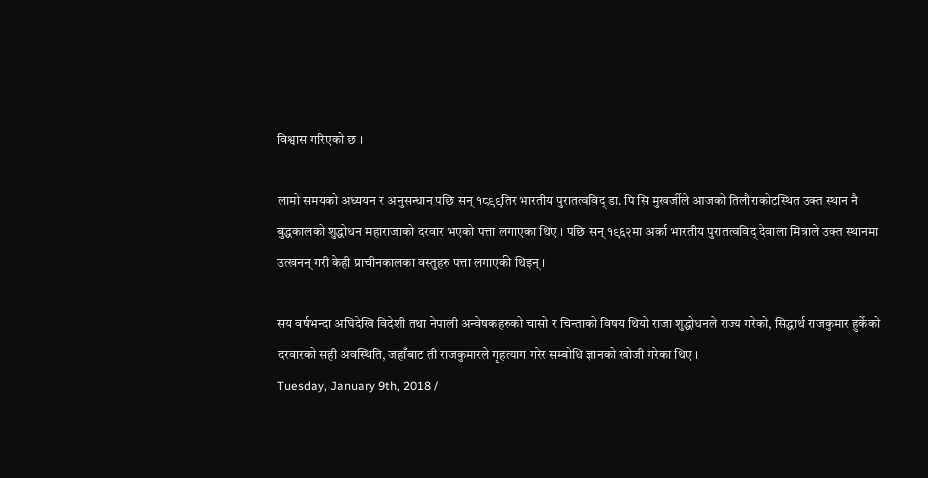विश्वास गरिएको छ ।

लामो समयको अध्ययन र अनुसन्धान पछि सन् १८९९तिर भारतीय पुरातत्वविद् डा. पि सि मुखर्जीले आजको तिलौराकोटस्थित उक्त स्थान नै बुद्धकालको शुद्धोधन महाराजाको दरवार भएको पत्ता लगाएका थिए । पछि सन् १९६२मा अर्का भारतीय पुरातत्वविद् देवाला मित्राले उक्त स्थानमा उत्खनन् गरी केही प्राचीनकालका वस्तुहरु पत्ता लगाएकी थिइन् ।

सय वर्षभन्दा अघिदेखि विदेशी तथा नेपाली अन्वेषकहरुको चासो र चिन्ताको विषय थियो राजा शुद्धोधनले राज्य गरेको, सिद्धार्थ राजकुमार हुर्केको दरवारको सही अवस्थिति, जहाँबाट ती राजकुमारले गृहत्याग गरेर सम्बोधि ज्ञानको खोजी गरेका थिए ।
Tuesday, January 9th, 2018 /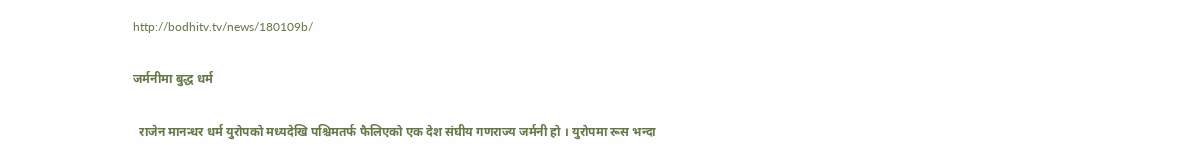http://bodhitv.tv/news/180109b/

जर्मनीमा बुद्ध धर्म

  राजेन मानन्धर धर्म युरोपको मध्यदेखि पश्चिमतर्फ फैलिएको एक देश संघीय गणराज्य जर्मनी हो । युरोपमा रूस भन्दा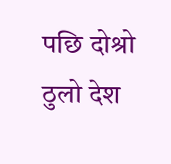पछि दोश्रो ठुलो देश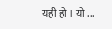यही हो । यो ...